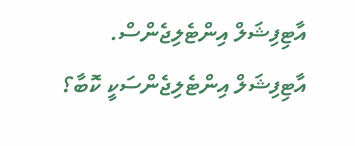އާޓިފިޝަލް އިންޓެލިޖެންސް.
އާޓިފިޝަލް އިންޓެލިޖެންސަކީ ކޮބާ؟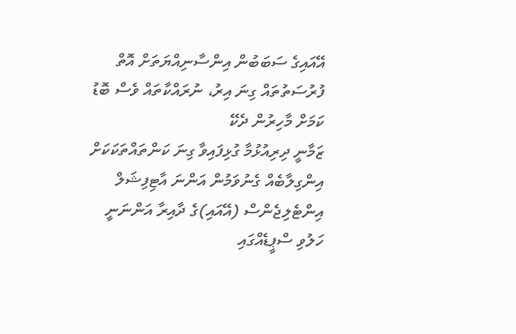އޭއައިގެ ސަބަބުން އިންސާނިއްޔަތަށް އޮތް ފުރުސަތުތައް ގިނަ އިރު، ނުރައްކާތައް ވެސް ބޮޑު ކަމަށް މާހިރުން ދެކޭ
ޒަމާނީ ދިރިއުޅުމާ ގުޅިފައިވާ ގިނަ ކަންތައްތަކަކަށް އިންގިލާބެއް ގެނުވަމުން އަންނަ އާޓިފިޝަލް އިންޓެލިޖެންސް (އޭއައި)ގެ ދާއިރާ އަންނަނީ ހަލުވި ސްޕީޑެއްގައި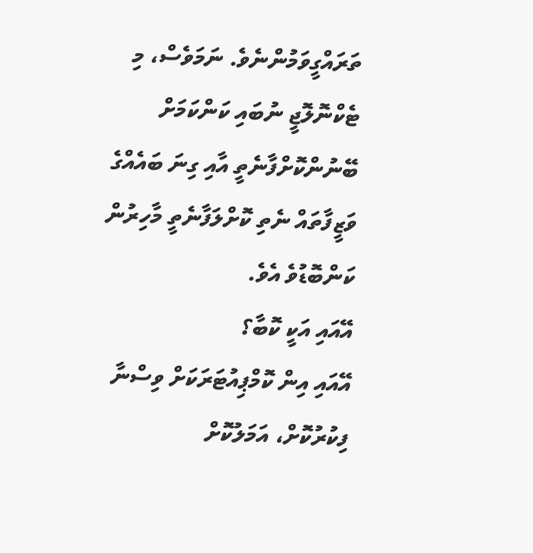ތަރައްގީވަމުންނެވެ. ނަމަވެސް، މި ޓެކްނޮލޮޖީ ނުބައި ކަންކަމަށް ބޭނުންކޮށްފާނެތީ އާއި ގިނަ ބައެއްގެ ވަޒީފާތައް ނެތި ކޮށްލަފާނެތީ މާހިރުން ކަންބޮޑުވެ އެވެ.
އޭއައި އަކީ ކޮބާ؟
އޭއައި އިން ކޮމްޕިއުޓަރަކަށް ވިސްނާ ފިކުރުކޮށް، އަމަލުކޮށް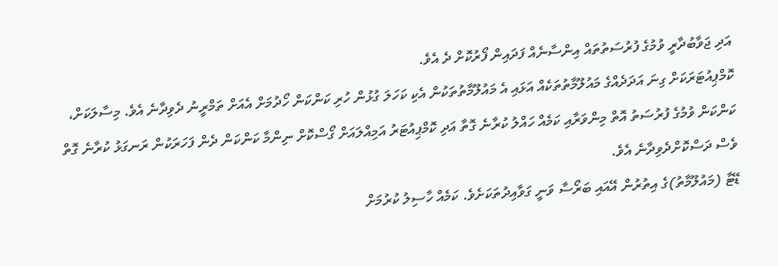އަދި ޖަވާބުދާރީ ވުމުގެ ފުރުސަތުތައް އިންސާނެއް ފަދައިން ފޯރުކޮށް ދެ އެވެ.
ކޮމްޕިއުޓަރަކަށް ގިނަ އަދަދެއްގެ މައުލޫމާތުތަކެއް އަޅައި އެ މައުލޫމާތުތަކުން އެކި ކަހަލަ ގުޅުން ހުރި ކަންކަން ހޯދުމަށް އެއަށް ތަމްރީނު ދެވިދާނެ އެވެ. މިސާލަކަށް، ކަންކަން ވުމުގެ ފުރުސަތު އޮތް މިންވަރާއި ކަމެއް ހައްލު ކުރާނެ ގޮތާ އަދި ކޮމްޕިއުޓަރު އަމިއްލައަށް ގޯސްކޮށް ނިންމާ ކަންކަން ދެން ފަހަރަކުން ރަނގަޅު ކުރާނެ ގޮތް ވެސް ދަސްކޮށްދެވިދާނެ އެވެ.
ޑޭޓާ (މައުލޫމާތު)ގެ އިތުރުން އޭއައި ބަރޯސާ ވަނީ ގަވާއިދުތަކަށެވެ. ކަމެއް ހާސިލު ކުރުމަށް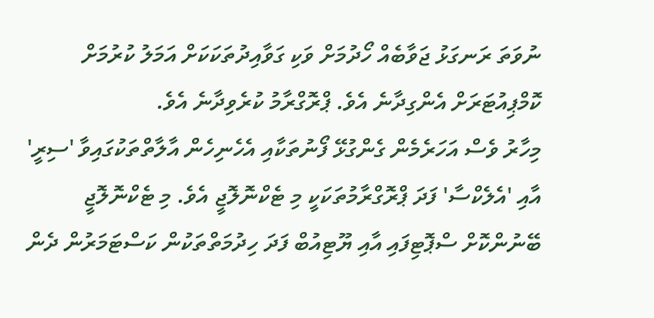ނުވަތަ ރަނގަޅު ޖަވާބެއް ހޯދުމަށް ވަކި ގަވާއިދުތަކަކަށް އަމަލު ކުރުމަށް ކޮމްޕިއުޓަރަށް އެންގިދާނެ އެވެ. ޕްރޮގްރާމު ކުރެވިދާނެ އެވެ.
މިހާރު ވެސް އަހަރެމެން ގެންގުޅޭ ފޯނުތަކާއި އެހެނިހެން އާލާތްތަކުގައިވާ 'ސިރީ' އާއި 'އެލެކްސާ' ފަދަ ޕްރޮގްރާމުތަކަކީ މި ޓެކްނޮލޮޖީ އެވެ. މި ޓެކްނޮލޮޖީ ބޭނުންކޮށް ސްޕޮޓިފައި އާއި ޔޫޓިއުބް ފަދަ ހިދުމަތްތަކުން ކަސްޓަމަރުން ދެން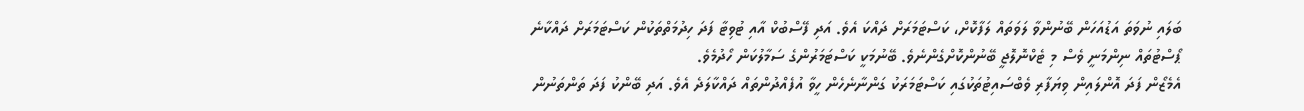ބަލައި ނުވަތަ އަޑުއަހަން ބޭނުންވާ ލަވަތައް ލަފާކޮށް، ކަސްޓަމަރަށް ދައްކަ އެވެ. އަދި ފޭސްބުކް އާއި ޓުވިޓާ ފަދަ ހިދުމަތްތަކުން ކަސްޓަމަރަށް ދައްކާނެ ޕޯސްޓުތައް ނިންމަނީ ވެސް މި ޓެކްނޮލޮޖީ ބޭނުންކޮށްގެންނެވެ. ބޭނުމަކީ ކަސްޓަމަރުންގެ ސަމާލުކަން ހޯދުމެވެ.
އެމެޒޯން ފަދަ އޮންލައިން ވިޔަފާރި ވެބްސައިޓުތަކުގައި ކަސްޓަމަރަކު ގަންނާނެހެން ހީވާ އުފެއްދުންތައް ދައްކާލަދެ އެވެ. އަދި ބޭންކު ފަދަ ތަންތަނުން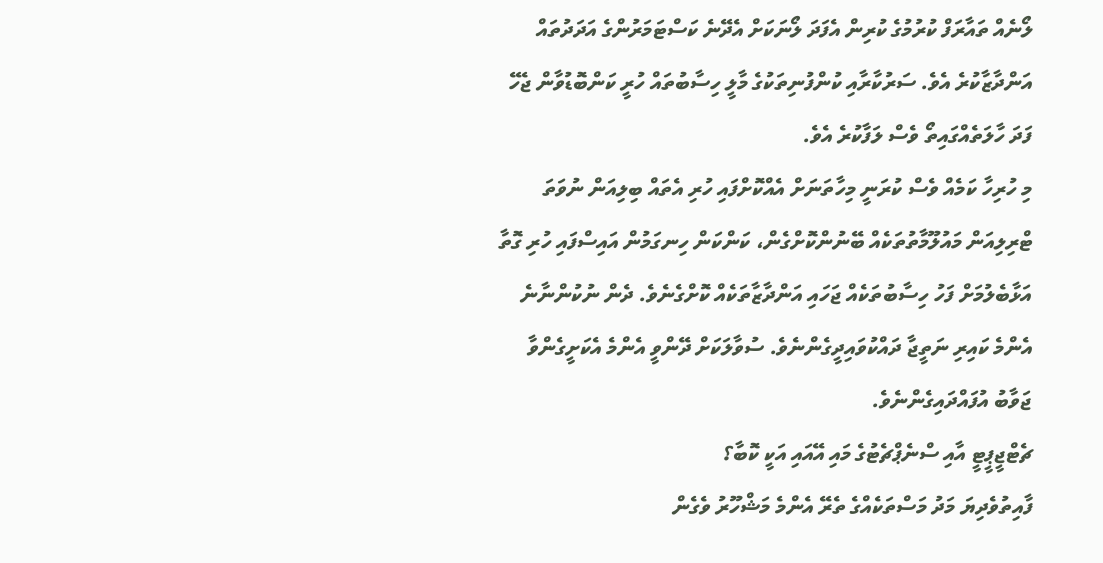ލޯނެއް ތައާރަފް ކުރުމުގެ ކުރިން އެފަދަ ލޯނަކަށް އެދޭނެ ކަސްޓަމަރުންގެ އަދަދުތައް އަންދާޒާކުރެ އެވެ. ސަރުކާރާއި ކުންފުނިތަކުގެ މާލީ ހިސާބުތައް ހުރީ ކަންބޮޑުވާން ޖެހޭ ފަދަ ހާލަތެއްގައިތޯ ވެސް ލަފާކުރެ އެވެ.
މި ހުރިހާ ކަމެއް ވެސް ކުރަނީ މިހާތަނަށް އެއްކޮށްފައި ހުރި އެތައް ބިލިއަން ނުވަތަ ޓްރިލިއަން މައުލޫމާތުތަކެއް ބޭނުންކޮށްގެން، ކަންކަން ހިނގަމުން އައިސްފައި ހުރި ގޮތާ އަޅާބެލުމަށް ފަހު ހިސާބުތަކެއް ޖަހައި އަންދާޒާތަކެއް ކޮށްގެނެވެ. ދެން ނުކުންނާނެ އެންމެ ކައިރި ނަތީޖާ ދައްކުވައިދީގެންނެވެ. ސުވާލަކަށް ދޭންވީ އެންމެ އެކަށީގެންވާ ޖަވާބު އުފައްދައިގެންނެވެ.
ޗެޓްޖީޕީޓީ އާއި ސްނެޕްޗެޓުގެ މައި އޭއައި އަކީ ކޮބާ؟
ފާއިތުވެދިޔަ މަދު މަސްތަކެއްގެ ތެރޭ އެންމެ މަޝްހޫރު ވެގެން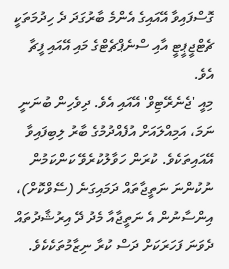ގޮސްފައިވާ އޭއައިގެ އެންމެ ބާރުގަދަ ދެ ހިދުމަތަކީ ޗެޓްޖީޕީޓީ އާއި ސްނެޕްޗެޓްގެ މައި އޭއައި ފީޗާ އެވެ.
މިއީ 'ޖެނެރޭޓިވް' އޭއައި އެވެ. ދިވެހިން ބުނަނީ ނަމަ، އަމިއްލައަށް އުފެއްދުމުގެ ބާރު ލިބިފައިވާ އޭއައިތަކެވެ. ކުރަން ހަވާލުކުރެވޭ ކަންކަމުން ނުކުންނަ ނަތީޖާތައް ދަމައިގަނެ (ސޭވްކޮށް)، އިންސާނުން އެ ނަތީޖާއާ މެދު ދޭ އިރުޝާދުތައް ދެވަނަ ފަހަރަކަށް ދަސް ކުރާ ނިޒާމުތަކެކެވެ.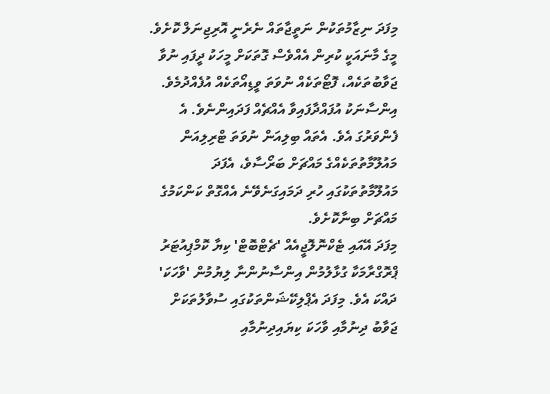މިފަދަ ނިޒާމުތަކުން ނަތީޖާތައް ނެރެނީ އޮރިޖިނަލް ކޮށެވެ. މީގެ މާނައަކީ ކުރިން އެއްވެސް ގޮތަކަށް މީހަކު ދީފައި ނުވާ ޖަވާބުތަކެއް، ފޮޓޯތަކެއް ނުވަތަ ވީޑިއޯތަކެއް އުފެއްދުމެވެ. އިންސާނަކު އުފައްދާފައިވާ އެއްޗެއް ފަދައިންނެވެ. އެ ފެންވަރުގަ އެވެ. އެތައް ބިލިއަން ނުވަތަ ޓްރިލިއަން މައުލޫމާތުތަކެއްގެ މައްޗަށް ބަރޯސާވެ، އެފަދަ މައުލޫމާތުތަކުގައި ހުރި ދަމައިގަނެވޭނެ އެއްގޮތް ކަންކަމުގެ މައްޗަށް ބިނާކޮށެވެ.
މިފަދަ އޭއައި ޓެކްނޮލޮޖީއެއް 'ޗެޓްބޮޓް' ކިޔާ ކޮމްޕިއުޓަރު ޕްރޮގްރާމަކާ ގުޅާލުމުން އިންސާނުންނާ ލިޔުމުން 'ވާހަކަ' ދައްކަ އެވެ. މިފަދަ އެޕްލިކޭޝަންތަކުގައި ސުވާލުތަކަށް ޖަވާބު ދިނުމާއި ވާހަކަ ކިޔައިދިނުމާއި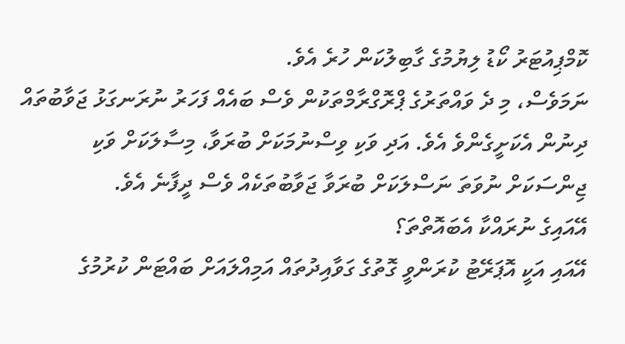ކޮމްޕިއުޓަރު ކޯޑު ލިޔުމުގެ ގާބިލުކަން ހުރެ އެވެ.
ނަމަވެސް، މި ދެ ވައްތަރުގެ ޕްރޮގްރާމްތަކުން ވެސް ބައެއް ފަހަރު ނުރަނގަޅު ޖަވާބުތައް ދިނުން އެކަށީގެންވެ އެވެ. އަދި ވަކި ވިސްނުމަކަށް ބުރަވާ، މިސާލަކަށް ވަކި ޖިންސަކަށް ނުވަތަ ނަސްލަކަށް ބުރަވާ ޖަވާބުތަކެއް ވެސް ދީފާނެ އެވެ.
އޭއައިގެ ނުރައްކާ އެބައޮތްތަ؟
އޭއައި އަކީ އޮޕަރޭޓު ކުރަންވީ ގޮތުގެ ގަވާއިދުތައް އަމިއްލައަށް ބައްޓަން ކުރުމުގެ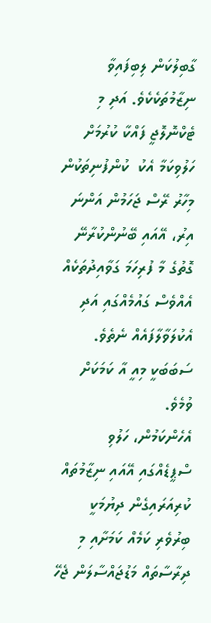ގާބިލުކަން ލިބިފައިވާ ނިޒާމުތަކެކެވެ. އަދި މި ޓެކްނޮލޮޖީ ފައްކާ ކުރުމަށް ހަލުވިކަމާ އެކު  ކުންފުނިތަކުން މިހާރު ރޭސް ޖަހަމުން އަންނަ އިރު، އޭއައި ބޭނުންކުރާނޭ ގޮތުގެ މާ ފުރިހަމަ ގަވާއިދުތަކެއް އެއްވެސް ގައުމެއްގައި އަދި އެކުލަވާލާފައެއް ނެތެވެ. ސަބަބަކީ މިއީ އާ ކަމަކަށް ވުމެވެ.
އެހެންކަމުން، ހަލުވި ސްޕީޑެއްގައި އޭއައި ނިޒާމުތައް ކުރިއަރައިގެން ދިޔުމަކީ ބިރުވެރި ކަމެއް ކަމަށާއި މި ދިރާސާތައް މަޑުޖައްސާލަން ޖެހޭ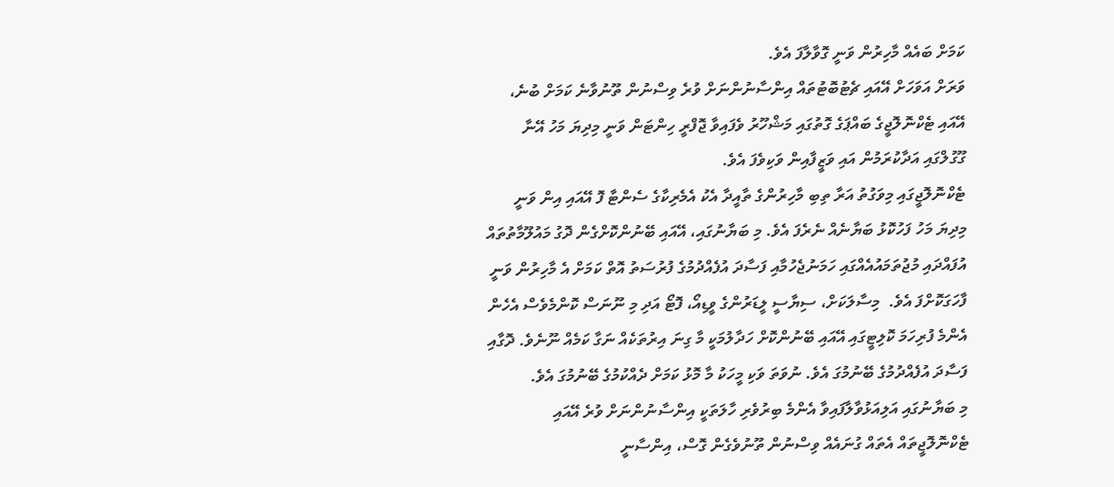ކަމަށް ބައެއް މާހިރުން ވަނީ ގޮވާލާފަ އެވެ.
ވަރަށް އަވަހަށް އޭއައި ޗެޓުބޮޓުތައް އިންސާނުންނަށް ވުރެ ވިސްނުން ތޫނުވާނެ ކަމަށް ބުނެ، އޭއައި ޓެކްނޮލޮޖީގެ ބައްޕަގެ ގޮތުގައި މަޝްހޫރު ވެފައިވާ ޖޮފްރީ ހިންޓަން ވަނީ މިދިޔަ މަހު އޭނާ ގޫގުލްގައި އަދާކުރަމުން އައި ވަޒީފާއިން ވަކިވެފަ އެވެ.
ޓެކްނޮލޮޖީގައި މިވަގުތު އަރާ ތިބި މާހިރުންގެ ތާއީދާ އެކު އެމެރިކާގެ ސެންޓާ ފޮ އޭއައި އިން ވަނީ މިދިޔަ މަހު ފަހުކޮޅު ބަޔާނެއް ނެރެފަ އެވެ. މި ބަޔާނުގައި، އޭއައި ބޭނުންކޮށްގެން ދޮގު މައުލޫމާތުތައް އުފައްދައި މުޖުތަމައުއެއްގައި ހަމަނުޖެހުމާއި ފަސާދަ އުފެއްދުމުގެ ފުރުސަތު އޮތް ކަމަށް އެ މާހިރުން ވަނީ ފާހަގަކޮށްފަ އެވެ.  މިސާލަކަށް، ސިޔާސީ ލީޑަރުންގެ ވީޑިއޯ، ފޮޓޯ އަދި މި ނޫނަސް ކޮންމެވެސް އެހެން އެންމެ ފުރިހަމަ ކޮލިޓީގައި އޭއައި ބޭނުންކޮށް ހަދާލުމަކީ މާ ގިނަ އިރުތަކެއް ނަގާ ކަމެއް ނޫނެވެ. ދޮގާއި ފަސާދަ އުފެއްދުމުގެ ބޭނުމުގަ އެވެ. ނުވަތަ ވަކި މީހަކު މާ މޮޅު ކަމަށް ދެއްކުމުގެ ބޭނުމުގަ އެވެ.
މި ބަޔާނުގައި އަލިއަޅުވާލާފައިވާ އެންމެ ބިރުވެރި ހާލަތަކީ އިންސާނުންނަށް ވުރެ އޭއައި ޓެކްނޮލޮޖީތައް އެތައް ގުނައެއް ވިސްނުން ތޫނުވެގެން ގޮސް، އިންސާނީ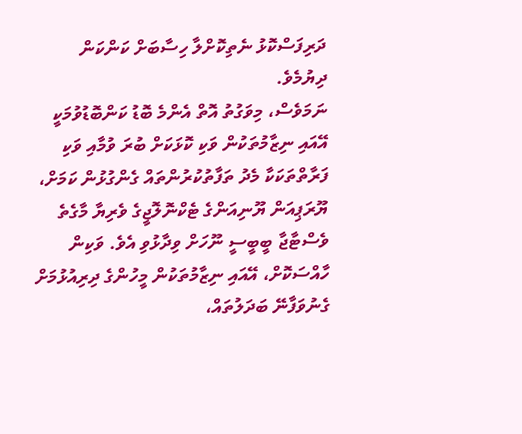ދަރިފަސްކޮޅު ނެތިކޮށްލާ ހިސާބަށް ކަންކަން ދިޔުމެވެ.
ނަމަވެސް، މިވަގުތު އޮތް އެންމެ ބޮޑު ކަންބޮޑުވުމަކީ އޭއައި ނިޒާމުތަކުން ވަކި ކޮޅަކަށް ބުރަ ވުމާއި ވަކި ފަރާތްތަކަކާ މެދު ތަފާތުކުރުންތައް ގެންގުޅުން ކަމަށް، ޔޫރަޕިއަން ޔޫނިއަންގެ ޓެކްނޮލޮޖީގެ ވެރިޔާ މާގެތެ ވެސްޓާޖާ ބީބީސީ ނޫހަށް ވިދާޅުވި އެވެ. ވަކިން ހާއްސަކޮށް، އޭއައި ނިޒާމުތަކުން މީހުންގެ ދިރިއުޅުމަށް ގެނުވަފާނޭ ބަދަލުތައް،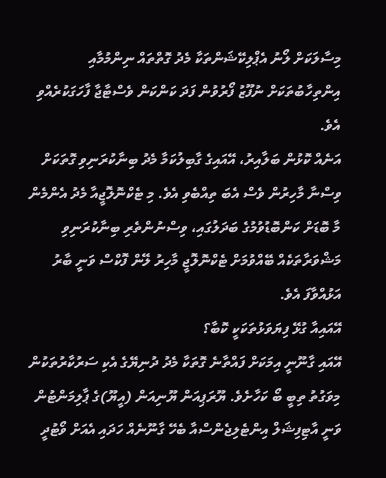މިސާލަކަށް ލޯނު އެޕްލިކޭޝަންތަކާ މެދު ގޮތްތައް ނިންމުމާއި އިންތިހާބުތަކަށް ނުފޫޒު ފޯރުވުން ފަދަ ކަންކަން ވެސްޓާޖާ ފާހަގަކުރެއްވި އެވެ.
އަނެއް ކޮޅުން ބަލާއިރު، އޭއައިގެ ގާބިލުކަމާ މެދު ބިނާކުރަނިވި ގޮތަކަށް ވިސްނާ މާހިރުން ވެސް އެބަ ތިއްބެވި އެވެ. މި ޓެކްނޮލޮޖީއާ މެދު އެންމެން މާ ބޮޑަށް ކަންބޮޑުވުމުގެ ބަދަލުގައި، ވިސްނުންތެރި ބިނާކުރަނިވި މަޝްވަރާތަކެއް ބޭއްވުމަށް ޓެކްނޮލޮޖީ މާހިރު ލޭން ފޮކްސް ވަނީ ބާރު އަޅުއްވާފަ އެވެ.
އޭއައިއާ ގުޅޭ ފިޔަވަޅުތަކަކީ ކޮބާ؟
އޭއައި ގާނޫނީ އިމަކަށް ފައްތާނެ ގޮތަކާ މެދު ދުނިޔޭގެ އެކި ސަރުކާރުތަކުން މިވަގުތު ތިބީ ބޯ ކަހާށެވެ. ޔޫރަޕިއަން ޔޫނިއަން (އީޔޫ)ގެ ޕާލިމަންޓުން ވަނީ އާޓިފިޝަލް އިންޓެލިޖެންސްއާ ބެހޭ ގާނޫނެއް ހަދައި އެއަށް ވޯޓުދީ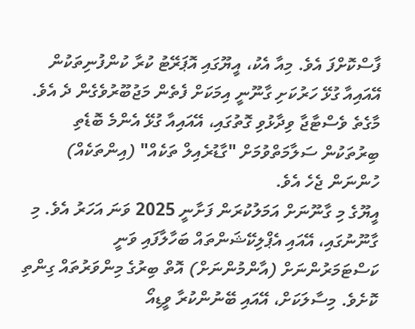ފާސްކޮށްފަ އެވެ. މިއާ އެކު، އީޔޫގައި އޮޕަރޭޓު ކުރާ ކުންފުނިތަކުން އޭއައިއާ ގުޅޭ ހަރުކަށި ގާނޫނީ އިމަކަށް ފެތެން މަޖުބޫރުވެގެން ދެ އެވެ.
މާގެތެ ވެސްޓާޖާ ވިދާޅުވި ގޮތުގައި، އޭއައިއާ ގުޅޭ އެންމެ ބޮޑެތި ބިރުތަކުން ސަލާމަތްވުމަށް "ގާޑުރެއިލް ތަކެއް" (އިންތަކެއް) ހުންނަން ޖެހެ އެވެ.
އީޔޫގެ މި ގާނޫނަށް އަމަލުކުރަން ފަށާނީ 2025 ވަނަ އަހަރު އެވެ. މި ގާނޫނުގައި، އޭއައި އެޕްލިކޭޝަންތައް ބަހާލާފައި ވަނީ ކަސްޓަމަރުންނަށް (އާންމުންނަށް) އޮތް ބިރުގެ މިންވަރުތައް ގިންތި ކޮށެވެ. މިސާލަކަށް، އޭއައި ބޭނުންކުރާ ވީޑިއޯ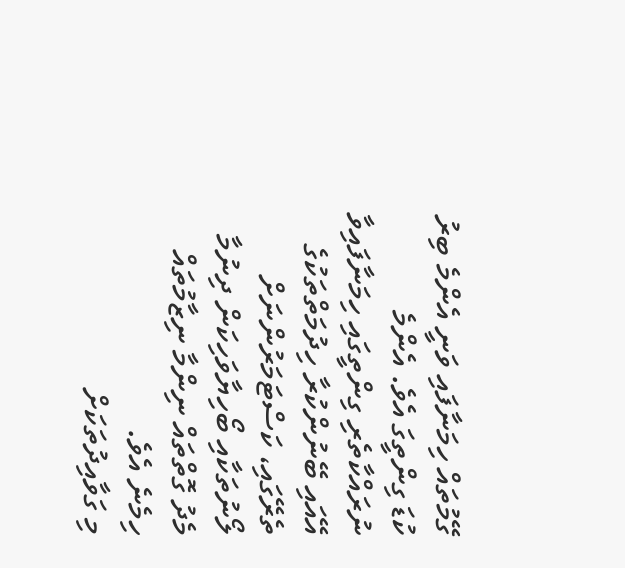ގޭމުތައް ހިމަނާފައި ވަނީ އެންމެ ބިރު ކުޑަ ގިންތީގަ އެވެ. އެންމެ ނުރައްކާތެރި ގިންތީގައި ހިމަނާފައިވާ އޭއައި ބޭނުންކުރާ ހިދުމަތްތަކުގެ ތެރޭގައި، ކަސްޓަމަރުންނަށް ލޯނުތަކާއި ބޯހިޔާވަހިކަން ދިނުމާ މެދު ގޮތްތައް ނިންމާ ނިޒާމުތައް ހިމެނެ އެވެ.
މި ގަވާއިދުތަކަށް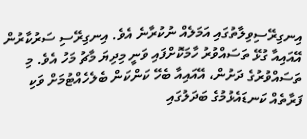އިނގިރޭސިވިލާތުގައި އަމަލެއް ނުކުރާނެ އެވެ. އިނގިރޭސި ސަރުކާރުން އޭއައިއާ ގުޅޭ ތަސައްވުރު ހާމަކޮށްފައި ވަނީ މިދިޔަ މާޗު މަހު އެވެ. މި ތަސައްވުރުގެ ދަށުން، އޭއައިއާ ބެހޭ ކަންކަން ބެލެހެއްޓުމަށް ވަކި ފަރާތެއް ކަނޑައެޅުމުގެ ބަދަލުގައި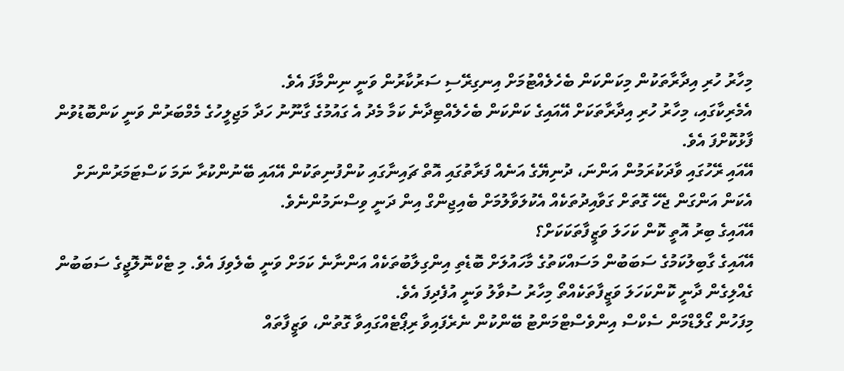މިހާރު ހުރި އިދާރާތަކުން މިކަންކަން ބެހެލެއްޓުމަށް އިނގިރޭސި ސަރުކާރުން ވަނީ ނިންމާފަ އެވެ.
އެމެރިކާގައި، މިހާރު ހުރި އިދާރާތަކަށް އޭއައިގެ ކަންކަން ބެހެލެއްޓިދާނެ ކަމާ މެދު އެ ގައުމުގެ ގާނޫނު ހަދާ މަޖިލީހުގެ މެމްބަރުން ވަނީ ކަންބޮޑުވުން ފާޅުކޮށްފަ އެވެ.
އޭއައި ރޭހުގައި ވާދަކުރަމުން އަންނަ، ދުނިޔޭގެ އަނެއް ފަރާތުގައި އޮތް ޗައިނާގައި ކުންފުނިތަކުން އޭއައި ބޭނުންކުރާ ނަމަ ކަސްޓަމަރުންނަށް އެކަން އަންގަން ޖެހޭ ގޮތަށް ގަވާއިދުތަކެއް އެކުލަވާލުމަށް ބެއިޖިންގް އިން ދަނީ ވިސްނަމުންނެވެ.
އޭއައިގެ ބިރު އޮތީ ކޮން ކަހަލަ ވަޒީފާތަކަކަށް؟
އޭއައިގެ ގާބިލުކަމުގެ ސަބަބުން މަސައްކަތުގެ މާހައުލަށް ބޮޑެތި އިންގިލާބުތަކެއް އަންނާނެ ކަމަށް ވަނީ ބެލެވިފަ އެވެ. މި ޓެކްނޮލޮޖީގެ ސަބަބުން ގެއްލިގެން ދާނީ ކޮންކަހަލަ ވަޒީފާތަކެއްތޯ މިހާރު ސުވާލު ވަނީ އުފެދިފަ އެވެ.
މިފަހުން ގޯލްޑްމަން ސެކްސް އިންވެސްޓްމަންޓު ބޭންކުން ނެރެފައިވާ ރިޕޯޓެއްގައިވާ ގޮތުން، ވަޒީފާތައް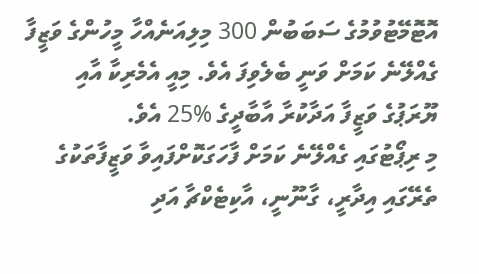އޮޓޮމޭޓުވުމުގެ ސަބަބުން 300 މިލިއަނެއްހާ މީހުންގެ ވަޒީފާ ގެއްލޭނެ ކަމަށް ވަނީ ބެލެވިފަ އެވެ. މިއީ އެމެރިކާ އާއި ޔޫރަޕުގެ ވަޒީފާ އަދާކުރާ އާބާދީގެ %25 އެވެ.
މި ރިޕޯޓުގައި ގެއްލޭނެ ކަމަށް ފާހަގަކޮށްފައިވާ ވަޒީފާތަކުގެ ތެރޭގައި އިދާރީ، ގާނޫނީ، އާކިޓެކްޗާ އަދި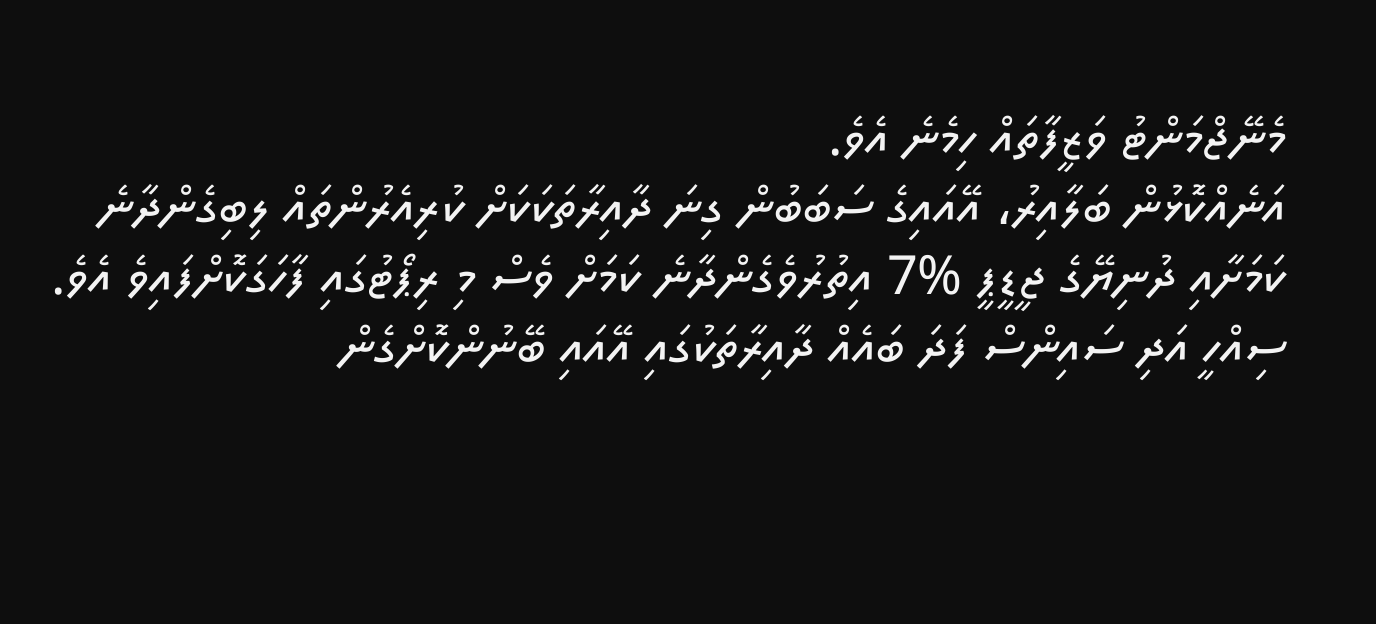މެނޭޖްމަންޓު ވަޒީފާތައް ހިމެނެ އެވެ.
އަނެއްކޮޅުން ބަލާއިރު، އޭއައިގެ ސަބަބުން ގިނަ ދާއިރާތަކަކަށް ކުރިއެރުންތައް ލިބިގެންދާނެ ކަމަށާއި ދުނިޔޭގެ ޖީޑީޕީ %7 އިތުރުވެގެންދާނެ ކަމަށް ވެސް މި ރިޕޯޓުގައި ފާހަގަކޮށްފައިވެ އެވެ.
ސިއްހީ އަދި ސައިންސް ފަދަ ބައެއް ދާއިރާތަކުގައި އޭއައި ބޭނުންކޮށްގެން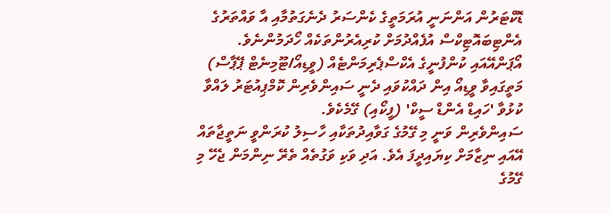ޑޮކްޓަރުން އަންނަނީ އުރަމަތީގެ ކެންސަރު ދެނެގަތުމާއި އާ ވައްތަރުގެ އެންޓިބައޮޓިކްސް އުފެއްދުމަށް ކުރިއެރުންތަކެއް ހޯދަމުންނެވެ.
އޯޕަންއޭއައި ކުންފުނީގެ އެކްސްޕެރިމަންޓެއް (ވީޑިއޯ/ޓޫމިނެޓް ޕޭޕާސް)
މަތީގައިވާ ވީޑިއޯ އިން ދައްކުވައި ދެނީ ސައިންވެރިން ކޮމްޕިއުޓަރު ލައްވާ ކުޅުވާ 'ހައިޑް އެންޑް ސީކް' (ފީކޯއި) ގޭމެކެވެ.
ސައިންވެރިން ވަނީ މި ގޭމުގެ ގަވާއިދުތަކާއި ހާސިލު ކުރަންވީ ނަތީޖާތައް އޭއައި ނިޒާމަށް ކިޔައިދީފަ އެވެ. އަދި ވަކި ވަގުތެއް ތެރޭ ނިންމަން ޖެހޭ މި ގޭމުގެ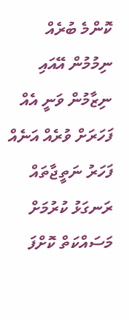ކޮންމެ ބުރެއް ނިމުމުން އޭއައި ނިޒާމުން ވަނީ އެއް ފަހަރަށް ވުރެއް އަނެއް ފަހަރު ނަތީޖާތައް ރަނގަޅު ކުރުމަށް މަސައްކަތް ކޮށްފަ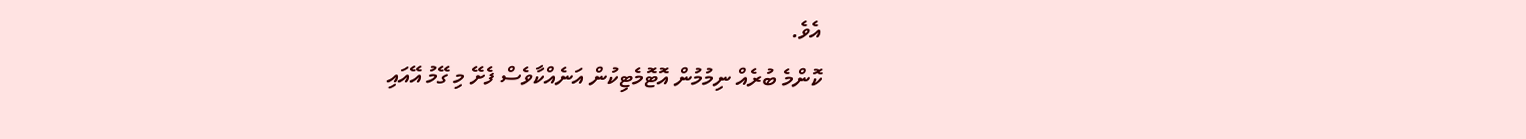އެވެ.
ކޮންމެ ބުރެއް ނިމުމުން އޮޓޮމެޓިކުން އަނެއްކާވެސް ފެށޭ މި ގޭމު އޭއައި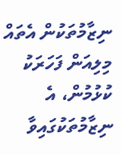ނިޒާމުތަކުން އެތައް މިލިއަން ފަހަރަކު ކުޅުމުން، އެ ނިޒާމުތަކުގައިވާ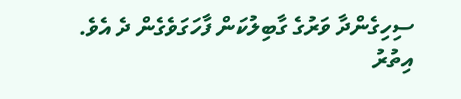ސިހިގެންދާ ވަރުގެ ގާބިލުކަން ފާހަގަވެގެން ދެ އެވެ.
އިތުރު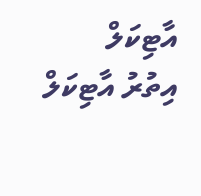އާޓިކަލް
އިތުރު އާޓިކަލް